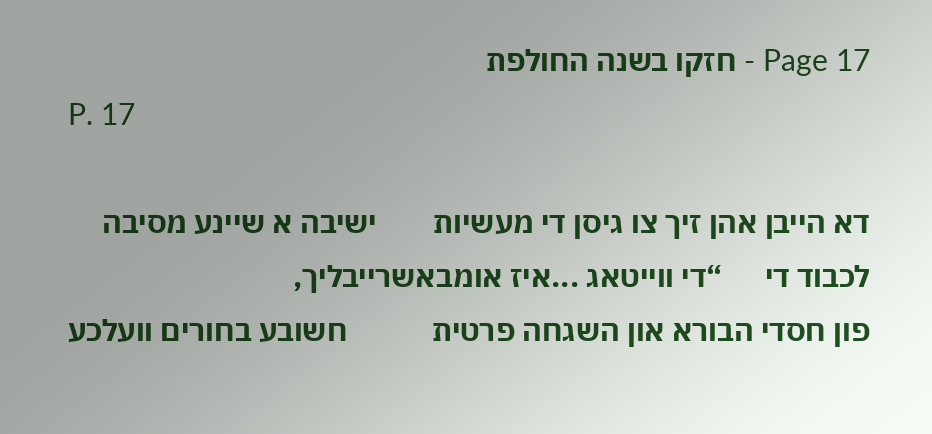Page 17 - חזקו בשנה החולפת
P. 17

דא הייבן אהן זיך צו גיסן די מעשיות        ישיבה א שיינע מסיבה לכבוד די      “די ווייטאג ...איז אומבאשרייבליך,
פון חסדי הבורא און השגחה פרטית            חשובע בחורים וועלכע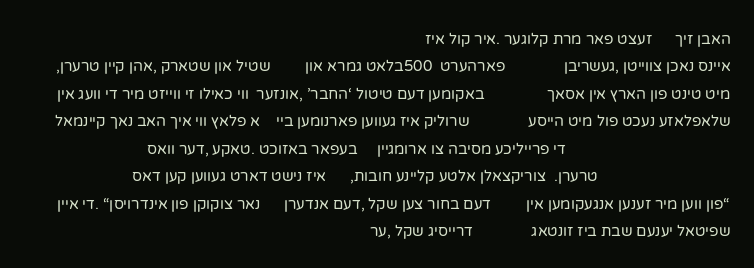האבן זיך      זעצט פאר מרת קלוגער .איר קול איז
איינס נאכן צווייטן ,געשריבן               פארהערט  500בלאט גמרא און         שטיל און שטארק ,אהן קיין טרערן,
מיט טינט פון הארץ אין אסאך                באקומען דעם טיטול ‘החבר’ ,אונזער  ווי כאילו זי ווייזט מיר די וועג אין
שלאפלאזע נעכט פול מיט הייסע               שרוליק איז געווען פארנומען ביי    א פלאץ ווי איך האב נאך קיינמאל
                                          די פרייליכע מסיבה צו ארומגיין     בעפאר באזוכט .טאקע ,דער וואס
                                  טרערן.  צוריקצאלן אלטע קליינע חובות,      איז נישט דארט געווען קען דאס
“פון ווען מיר זענען אנגעקומען אין         דעם בחור צען שקל ,דעם אנדערן      נאר צוקוקן פון אינדרויסן“ .די איין
שפיטאל יענעם שבת ביז זונטאג               דרייסיג שקל ,ער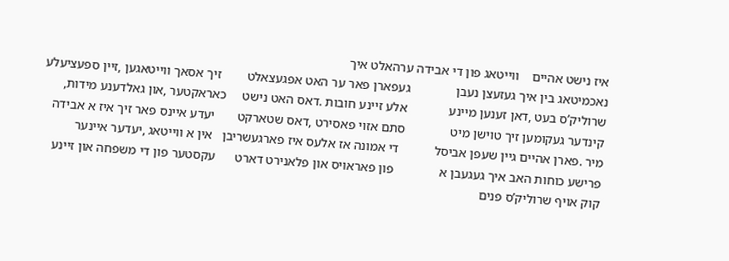איז נישט אהיים    ווייטאג פון די אבידה ערהאלט איך
נאכמיטאג בין איך געזעצן נעבן              געפארן פאר ער האט אפגעצאלט        זיך אסאך ווייטאגען ,זיין ספעציעלע
שרוליק’ס בעט ,דאן זענען מיינע             אלע זיינע חובות .דאס האט נישט     כאראקטער ,און גאלדענע מידות,
קינדער געקומען זיך טוישן מיט              סתם אזוי פאסירט ,דאס שטארקט       יעדע איינס פאר זיך איז א אבידה
מיר .פארן אהיים גיין שעפן אביסל           די אמונה אז אלעס איז פארגעשריבן   אין א ווייטאג ,יעדער איינער
פרישע כוחות האב איך געגעבן א              פון פאראויס און פלאנירט דארט      עקסטער פון די משפחה און זיינע
קוק אויף שרוליק’ס פנים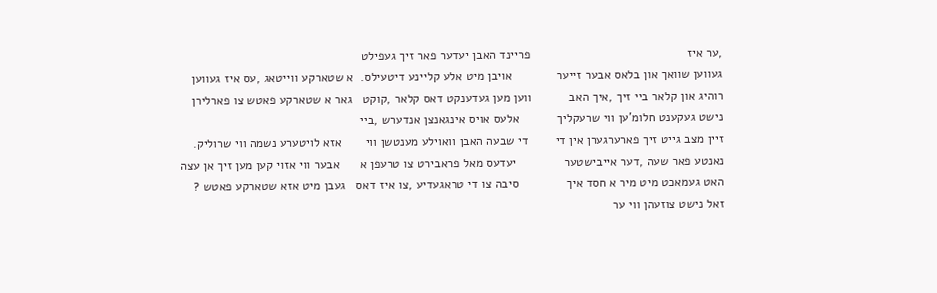,ער איז                                              פריינד האבן יעדער פאר זיך געפילט
געווען שוואך און בלאס אבער זייער             אויבן מיט אלע קליינע דיטעילס.  א שטארקע ווייטאג ,עס איז געווען
רוהיג און קלאר ביי זיך ,איך האב           ווען מען געדענקט דאס קלאר ,קוקט   גאר א שטארקע פאטש צו פארלירן
נישט געקענט חלומ’ען ווי שרעקליך           אלעס אויס אינגאנצן אנדערש ,ביי
זיין מצב גייט זיך פארערגערן אין די        די שבעה האבן וואוילע מענטשן ווי       אזא לויטערע נשמה ווי שרוליק.
נאנטע פאר שעה ,דער אייבישטער              יעדעס מאל פראבירט צו טרעפן א      אבער ווי אזוי קען מען זיך אן עצה
האט געמאכט מיט מיר א חסד איך              סיבה צו די טראגעדיע ,צו איז דאס   געבן מיט אזא שטארקע פאטש ?
זאל נישט צוזעהן ווי ער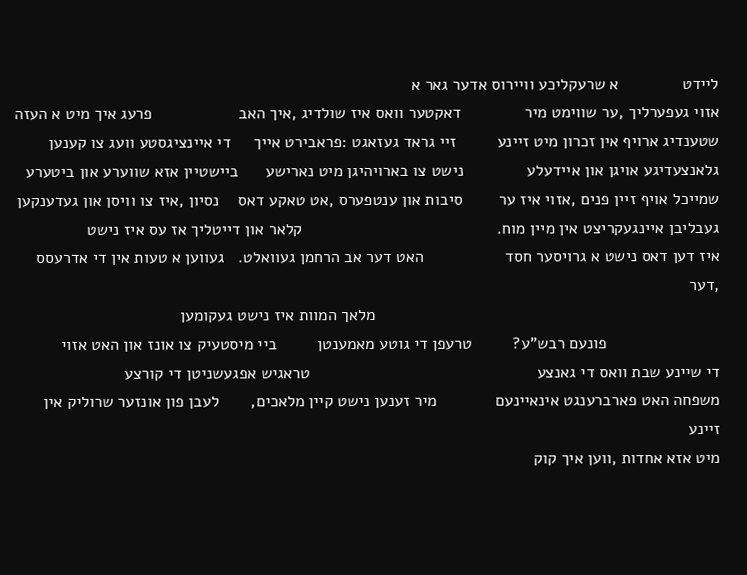ליידט              א שרעקליכע וויירוס אדער גאר א
אזוי געפערליך ,ער שווימט מיר              דאקטער וואס איז שולדיג ,איך האב                   פרעג איך מיט א העזה
שטענדיג ארויף אין זכרון מיט זיינע         זיי גראד געזאגט :פראבירט אייך     די איינציגסטע וועג צו קענען
גלאנצעדיגע אויגן און איידעלע              נישט צו בארויהיגן מיט נארישע      ביישטיין אזא שווערע און ביטערע
שמייכל אויף זיין פנים ,אזוי איז ער        סיבות און ענטפערס ,אט טאקע דאס    נסיון ,איז צו וויסן און געדענקען
געבליבן איינגעקריצט אין מיין מוח.                                           קלאר און דייטליך אז עס איז נישט
איז דען דאס נישט א גרויסער חסד                  האט דער אב הרחמן געוואלט.   געווען א טעות אין די אדרעסס ,דער
                                                                            מלאך המוות איז נישט געקומען
                         פונעם רבש”ע?         טרעפן די גוטע מאמענטן         ביי מיסטעיק צו אונז און האט אזוי
די שיינע שבת וואס די גאנצע                                                  טראגיש אפגעשניטן די קורצע
משפחה האט פארברענגט אינאיינעם             מיר זענען נישט קיין מלאכים,       לעבן פון אונזער שרוליק אין זיינע
מיט אזא אחדות ,ווען איך קוק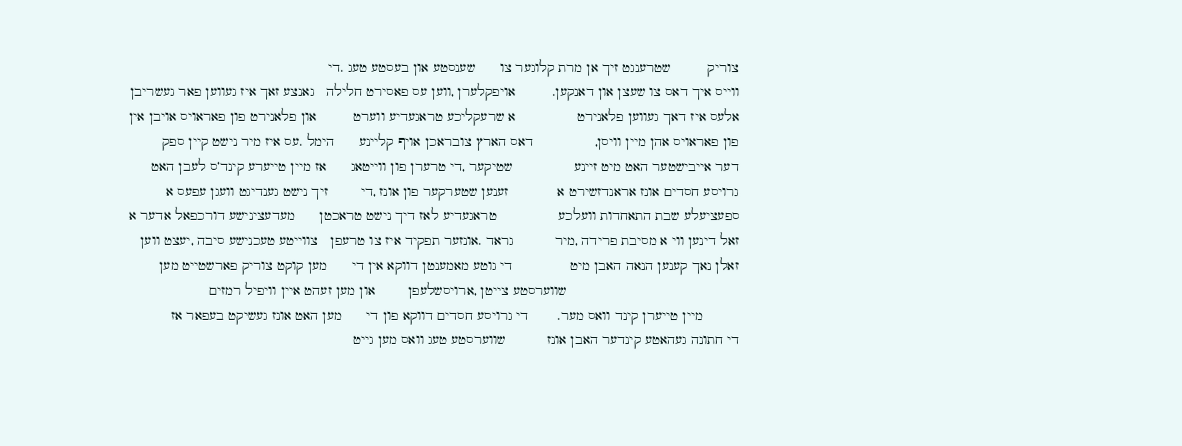צוריק         שטרענגט זיך אן מרת קלוגער צו      שענסטע און בעסטע טעג .די
ווייס איך דאס צו שעצן און דאנקען.         אויפקלערן ,ווען עס פאסירט חלילה   גאנצע זאך איז געווען פאר געשריבן
אלעס איז דאך געווען פלאנירט               א שרעקליכע טראגעדיע ווערט         און פלאנירט פון פאראויס אויבן אין
פון פאראויס אהן מיין וויסן,               דאס הארץ צובראכן אויף קליינע      הימל .עס איז מיר נישט קיין ספק
דער אייבישטער האט מיט זיינע               שטיקער ,די טרערן פון ווייטאג      אז מיין טייערע קינד’ס לעבן האט
גרויסע חסדים אונז אראנדזשירט א            זענען שטערקער פון אונז ,די        זיך נישט גענדיגט וועגן עפעס א
ספעציעלע שבת התאחדות וועלכע               טראגעדיע לאז דיך נישט טראכטן      מעדעצינישע דורכפאל אדער א
זאל דינען ווי א מסיבת פרידה ,מיר          גראד .אונזער תפקיד איז צו טרעפן   צווייטע טעכנישע סיבה ,יעצט ווען
זאלן נאך קענען הנאה האבן מיט              די גוטע מאמענטן דווקא אין די      מען קוקט צוריק פארשטייט מען
                                          שווערסטע צייטן ,ארויסשלעפן        און מען זעהט איין וויפיל רמזים
         מיין טייערן קינד וואס מער.       די גרויסע חסדים דווקא פון די      מען האט אונז געשיקט בעפאר אז
די חתונה געהאטע קינדער האבן אונז          שווערסטע טעג וואס מען גייט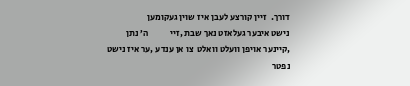דורך.  זיין קורצע לעבן איז שוין געקומען
נישט איבער געלאזט נאך שבת ,זיי            ה’ נתן ,קיינער אויפן וועלט וואלט  צו אן ענדע ,ער איז נישט נפטר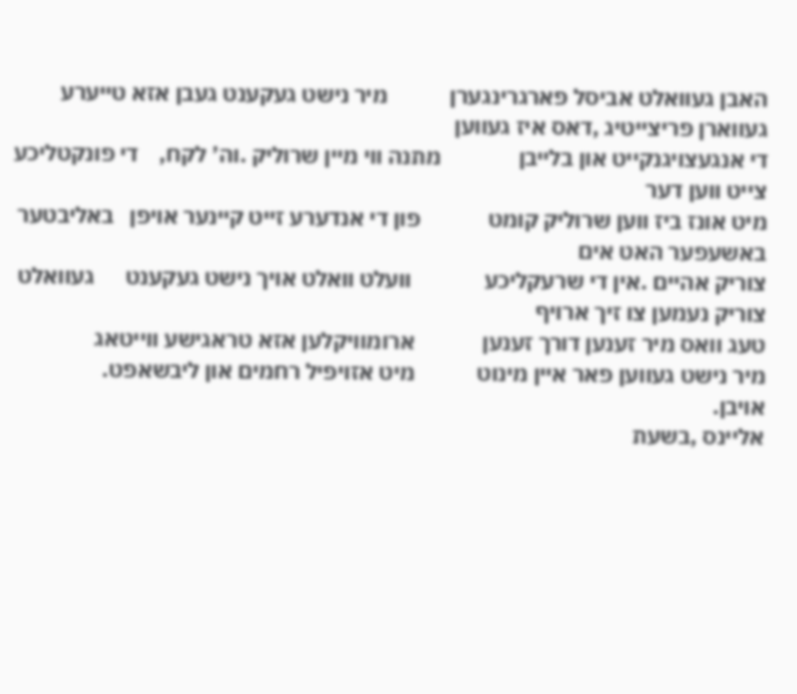האבן געוואלט אביסל פארגרינגערן            מיר נישט געקענט געבן אזא טייערע   געווארן פריצייטיג ,דאס איז געווען
די אנגעצויגנקייט און בלייבן               מתנה ווי מיין שרוליק .וה’ לקח,    די פונקטליכע צייט ווען דער
מיט אונז ביז ווען שרוליק קומט             פון די אנדערע זייט קיינער אויפן   באליבטער באשעפער האט אים
צוריק אהיים .אין די שרעקליכע              וועלט וואלט אויך נישט געקענט      געוואלט צוריק נעמען צו זיך ארויף
טעג וואס מיר זענען דורך זענען             ארומוויקלען אזא טראגישע ווייטאג
מיר נישט געווען פאר איין מינוט            מיט אזויפיל רחמים און ליבשאפט.                                       אויבן.
אליינס ,בשעת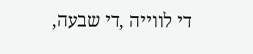די לווייה ,די שבעה,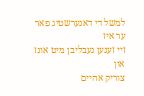למשל די דאנערשטיג פאר ער איז
זיי זענען געבליבן מיט אונז און                                              צוריק אהיים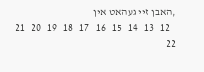,האבן זיי געהאט אין
   12   13   14   15   16   17   18   19   20   21   22